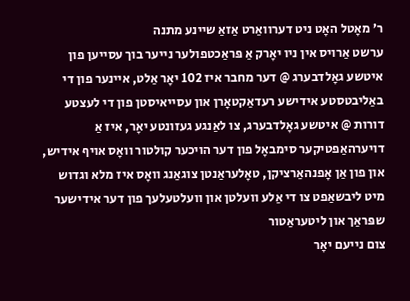ר’ מאָטל האָט ניט דערוואַרט אַזאַ שיינע מתנה
ערשט אַרויס אין ניו יאָרק אַ פּראַכטפולער נייער בוך עסייען פון איטשע גאָלדבערג @ דער מחבר איז 102 יאָר אַלט, איינער פון די באַליבטסטע אידישע רעדאַקטאָרן און עסייאיסטן פון די לעצטע דורות @ איטשע גאָלדבערג, צו לאַנגע געזונטע יאָר, איז אַ דויערהאַפטיקער סימבאָל פון דער הויכער קולטור וואָס אויף אידיש, און פון אַן אָפנהאַרציקן, טאָלעראַנטן צוגאַנג וואָס איז מלא וגדוש מיט ליבשאַפט צו די אַלע וועלטן און וועלטעלעך פון דער אידישער שפּראַך און ליטעראַטור
צום נייעם יאָר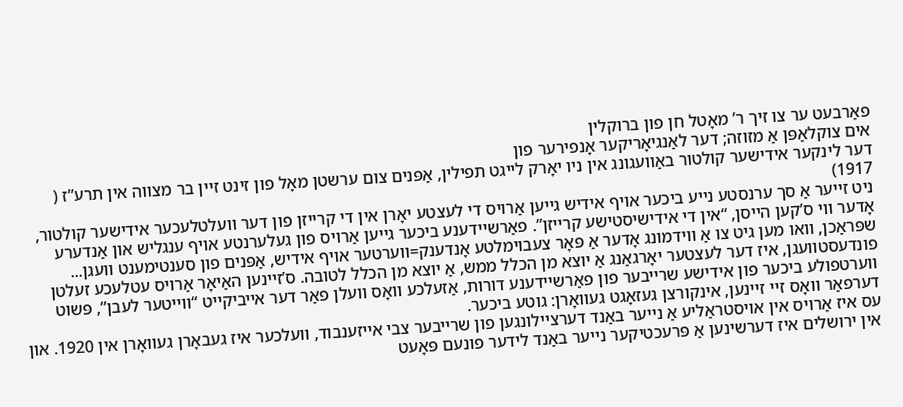פאַרבעט ער צו זיך ר’ מאָטל חן פון ברוקלין
אים צוקלאַפּן אַ מזוזה; דער לאַנגיאָריקער אָנפירער פון
דער לינקער אידישער קולטור באַוועגונג אין ניו יאָרק לייגט תפילין, אַפּנים צום ערשטן מאָל פון זינט זיין בר מצווה אין תרע”ז ( 1917)
ניט זייער אַ סך ערנסטע נייע ביכער אויף אידיש גייען אַרויס די לעצטע יאָרן אין די קרייזן פון דער וועלטלעכער אידישער קולטור, אָדער ווי ס’קען הייסן, “אין די אידישיסטישע קרייזן”. פאַרשיידענע ביכער גייען אַרויס פון געלערנטע אויף ענגליש און אַנדערע שפּראַכן, וואו מען גיט צו אַ ווידמונג אָדער אַ פּאָר צעבוימלטע אָנדענק=ווערטער אויף אידיש, אַפּנים פון סענטימענט וועגן...
פונדעסטוועגן, איז דער לעצטער יאָרגאַנג אַ יוצא מן הכלל ממש, אַ יוצא מן הכלל לטובה. ס’זיינען האַיאָר אַרויס עטלעכע זעלטן ווערטפולע ביכער פון אידישע שרייבער פון פאַרשיידענע דורות, אַזעלכע וואָס וועלן פאַר דער אייביקייט “ווייטער לעבן”, פּשוט דערפאַר וואָס זיי זיינען, אינקורצן געזאָגט געוואָרן: גוטע ביכער.
עס איז אַרויס אין אויסטראַליע אַ נייער באַנד דערציילונגען פון שרייבער צבי אייזענבוד, וועלכער איז געבאָרן געוואָרן אין 1920. און אין ירושלים איז דערשינען אַ פּרעכטיקער נייער באַנד לידער פונעם פּאָעט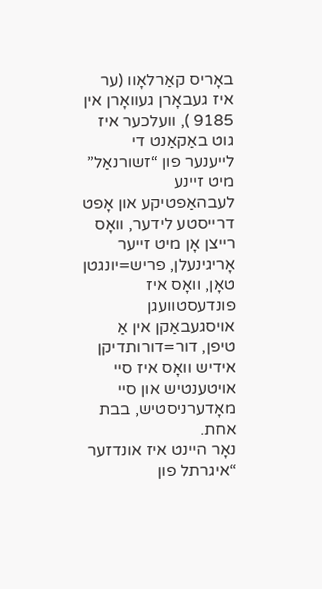באָריס קאַרלאָוו (ער איז געבאָרן געוואָרן אין 9185 ), וועלכער איז גוט באַקאַנט די לייענער פון “זשורנאַל” מיט זיינע לעבהאַפטיקע און אָפט דרייסטע לידער, וואָס רייצן אָן מיט זייער אָריגינעלן, פריש=יונגטן טאָן, וואָס איז פונדעסטוועגן אויסגעבאַקן אין אַ טיפן, דור=דורותדיקן אידיש וואָס איז סיי אויטענטיש און סיי מאָדערניסטיש, בבת אחת.
נאָר היינט איז אונדזער “איגרתל פון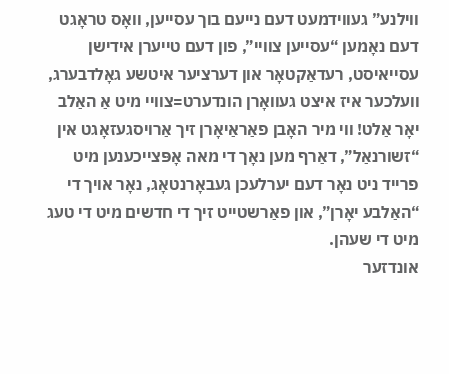ווילנע” געווידמעט דעם נייעם בוך עסייען, וואָס טראָגט דעם נאָמען “עסייען צוויי”, פון דעם טייערן אידישן עסייאיסט, רעדאַקטאָר און דערציער איטשע גאָלדבערג, וועלכער איז איצט געוואָרן הונדערט=צוויי מיט אַ האַלב יאָר אַלט! ווי מיר האָבן פאַראַיאָרן זיך אַרויסגעזאָגט אין “זשורנאַל”, דאַרף מען נאָך די מאה אָפּצייכענען מיט פרייד ניט נאָר דעם יערלעכן געבאָרנטאָג, נאָר אויך די “האַלבע יאָרן”, און פאַרשטייט זיך די חדשים מיט די טעג מיט די שעהן.
אונדזער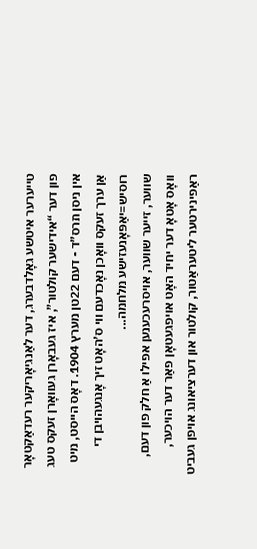טייערער איטשע גאָלדבערג, דער לאַנגיאָריקער רעדאַקטאָר פון דער “אידישער קולטור”, איז געבאָרן געוואָרן זעקס טעג אין ניסן תרס”ד - דעם 22טן מערץ 1904. דאָס הייסט, מיט אַן ערך זעקס וואָכן נאָכדעם ווי ס’האָט זיך אָנגעהויבן די רוסיש=יאַפּאָנעזישע מלחמה...
שווער, זייער שווער, אויסרעכענען אפילו אַ חלק פון דעם, וואָס אָטאָ דער יחיד האָט אויפגעטאָן פאַר דער הויכער, ראַפינירטער ליטעראַטור, קולטור און דערציאונג אויפן געביט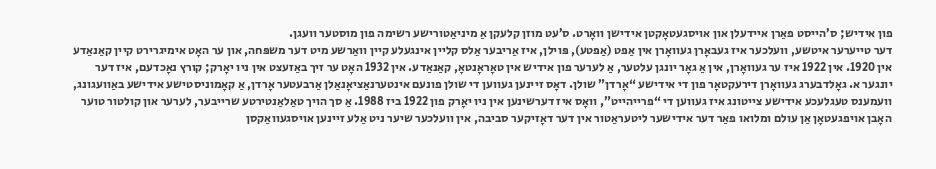פון אידיש; ס’הייסט פאַרן איידעלן און אויסגעטאָקטן אידישן וואָרט. ס’עט מוזן קלעקן אַ מיניאַטורישע רשימה פון מוסטער וועגן.
דער טייערער איטשע, וועלכער איז געבאָרן געוואָרן אין אַפּט (אַפּטע), פּוילן, איז אַריבער אַלס קליין אינגעלע קיין וואַרשע מיט דער משפּחה, און ער האָט אימיגרירט קיין קאַנאַדע אין 1920. אין 1922 איז ער געוואָרן, אין אַ גאָר יונגן עלטער, אַ לערער פון אידיש אין טאָראָנטאָ, קאַנאַדע. אין 1932 האָט ער זיך באַזעצט אין ניו יאָרק; קורץ נאָכדעם, איז דער יונגער א. גאָלדבערג געוואָרן דירעקטאָר פון די אידישע “אָרדן” שולן. דאָס זיינען געווען די שולן פונעם אינטערנאַציאָנאַלן אַרבעטער אָרדן, אַ קאָמוניסטישע אידישע באַוועגונג, וועמענס טעגלעכע אידישע צייטונג איז געווען די “פרייהייט”, וואָס איז דערשינען אין ניו יאָרק פון 1922 ביז 1988. אַ סך הויך טאַלאַנטירטע שרייבער, לערער און קולטור טוער האָבן אויפגעטאָן אַן עולם ומלואו פאַר דער אידישער ליטעראַטור אין דער דאָזיקער סביבה, אין וועלכער שיער ניט אַלע זיינען אויסגעוואַקסן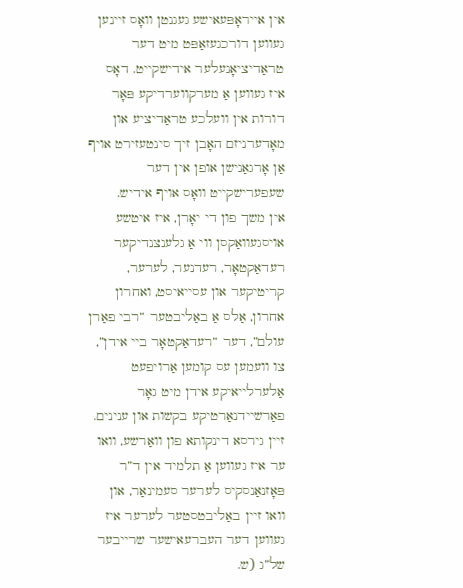אין אייראָפּעאישע געגנטן וואָס זיינען געווען דורכגעזאַפּט מיט דער טראַדיציאָנעלער אידישקייט. דאָס איז געווען אַ מערקווערדיקע פּאָר דורות אין וועלכע טראַדיציע און מאָדערניזם האָבן זיך סינטעזירט אויף אַן אָרגאַנישן אופן אין דער שעפערישקייט וואָס אויף אידיש.
אין משך פון די יאָרן, איז איטשע אויסגעוואַקסן ווי אַ גלענצנדיקער רעדאַקטאָר, רעדנער, לערער, קריטיקער און עסייאיסט, ואחרון אחרון, אַלס אַ באַליבטער “רבי פאַרן עולם”, דער “רעדאַקטאָר ביי אידן”, צו וועמען עס קומען אַרויפעט אַלערלייאיקע אידן מיט גאָר פאַרשיידנאַרטיקע בקשות און ענינים. זיין גירסא דינקותא פון וואַרשע, וואו ער איז געווען אַ תלמיד אין ד”ר פּאָזנאַנסקיס לערער סעמינאַר, און וואו זיין באַליבטסטער לערער איז געווען דער העברעאישער שרייבער של”ג (ש.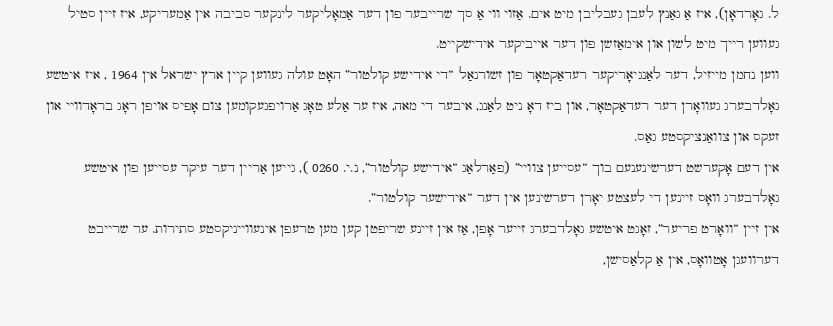ל. גאָרדאָן), איז אַ גאַנץ לעבן געבליבן מיט אים. אַזוי ווי אַ סך שרייבער פון דער אַמאָליקער לינקער סביבה אין אַמעריקע, איז זיין סטיל געווען רייך מיט לשון און אימאַזשן פון דער אייביקער אידישקייט.
ווען נחמן מייזיל, דער לאַנגיאָריקער רעדאַקטאָר פון זשורנאַל “די אידישע קולטור” האָט עולה געווען קיין ארץ ישראל אין 1964 , איז איטשע גאָלדבערג געוואָרן דער רעדאַקטאָר, און ביז דאָ ניט לאַנג, איבער די מאה, איז ער אַלע טאָג אַרויפגעקומען צום אָפיס אויפן ראָג בראָדוויי און זעקס און צוואַנציקסטע גאַס.
אין דעם אָקערשט דערשינענעם בוך “עסייען צוויי” (פאַרלאַג “אידישע קולטור”, נ.י. 0260 ), גייען אַריין דער עיקר עסייען פון איטשע גאָלדבערג וואָס זיינען די לעצטע יאָרן דערשינען אין דער “אידישער קולטור”.
אין זיין “וואָרט פריער”, זאָגט איטשע גאָלדבערג זייער אָפן, אַז אין זיינע שריפטן קען מען טרעפן אינעווייניקסטע סתירות. ער שרייבט דערוועגן אָטוואָס, אין אַ קלאַסישן,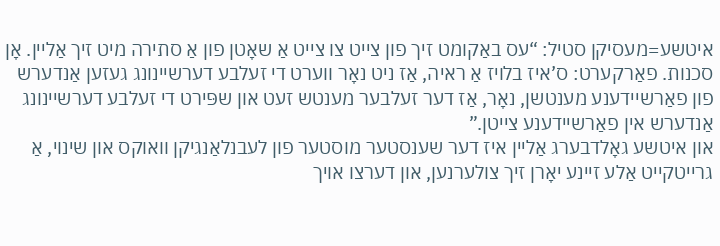איטשע=מעסיקן סטיל: “עס באַקומט זיך פון צייט צו צייט אַ שאָטן פון אַ סתירה מיט זיך אַליין. אָן סכנות. פאַרקערט: ס’איז בלויז אַ ראיה, אַז ניט נאָר ווערט די זעלבע דערשיינונג געזען אַנדערש פון פאַרשיידענע מענטשן, נאָר, אַז דער זעלבער מענטש זעט און שפּירט די זעלבע דערשיינונג אַנדערש אין פאַרשיידענע צייטן.”
און איטשע גאָלדבערג אַליין איז דער שענסטער מוסטער פון לעבנלאַנגיקן וואוקס און שינוי, אַ גרייטקייט אַלע זיינע יאָרן זיך צולערנען, און דערצו אויך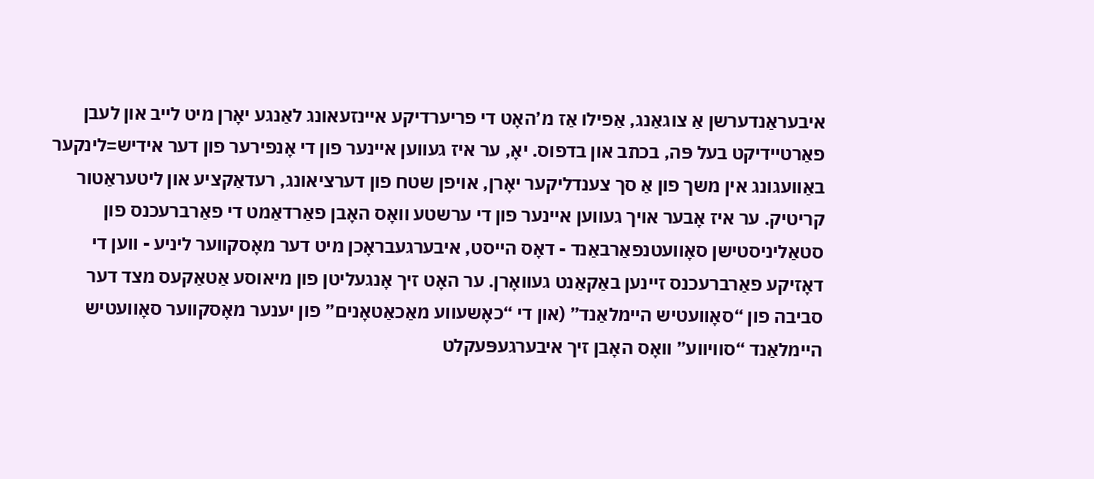איבעראַנדערשן אַ צוגאַנג, אַפילו אַז מ’האָט די פריערדיקע איינזעאונג לאַנגע יאָרן מיט לייב און לעבן פאַרטיידיקט בעל פּה, בכתב און בדפוס. יאָ, ער איז געווען איינער פון די אָנפירער פון דער אידיש=לינקער באַוועגונג אין משך פון אַ סך צענדליקער יאָרן, אויפן שטח פון דערציאונג, רעדאַקציע און ליטעראַטור קריטיק. ער איז אָבער אויך געווען איינער פון די ערשטע וואָס האָבן פאַרדאַמט די פאַרברעכנס פון סטאַליניסטישן סאָוועטנפאַרבאַנד - דאָס הייסט, איבערגעבראָכן מיט דער מאָסקווער ליניע - ווען די דאָזיקע פאַרברעכנס זיינען באַקאַנט געוואָרן. ער האָט זיך אָנגעליטן פון מיאוסע אַטאַקעס מצד דער סביבה פון “סאָוועטיש היימלאַנד” (און די “כאָשעווע מאַכאַטאָנים” פון יענער מאָסקווער סאָוועטיש היימלאַנד “סוויווע” וואָס האָבן זיך איבערגעפּעקלט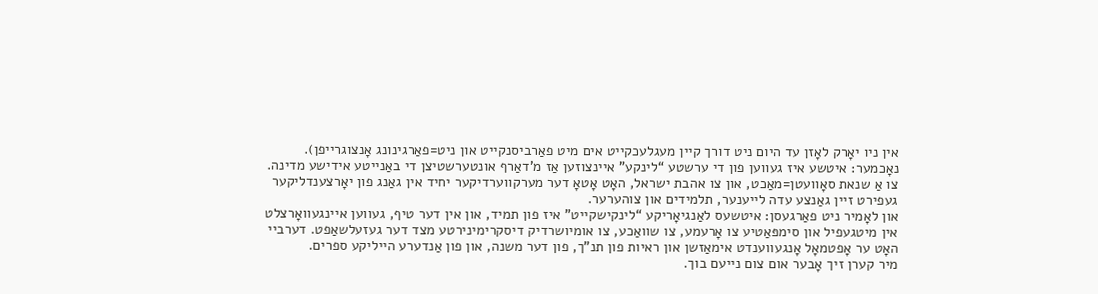אין ניו יאָרק לאָזן עד היום ניט דורך קיין מעגלעכקייט אים מיט פאַרביסנקייט און ניט=פאַרגינונג אָנצוגרייפן).
נאָכמער: איטשע איז געווען פון די ערשטע “לינקע” איינצוזען אַז מ’דאַרף אונטערשטיצן די באַנייטע אידישע מדינה. צו אַ שנאת סאָוועטן=מאַכט, און צו אהבת ישראל, האָט אָטאָ דער מערקווערדיקער יחיד אין גאַנג פון יאָרצענדליקער געפירט זיין גאַנצע עדה לייענער, תלמידים און צוהערער.
און לאָמיר ניט פאַרגעסן: איטשעס לאַנגיאָריקע “לינקישקייט” איז פון תמיד, און אין דער טיף, געווען איינגעוואָרצלט אין מיטגעפיל און סימפּאַטיע צו אָרעמע, צו שוואַכע, צו אומיושרדיק דיסקרימינירטע מצד דער געזעלשאַפט. דערביי האָט ער אָפטמאָל אָנגעווענדט אימאַזשן און ראיות פון תנ”ך, פון דער משנה, און פון אַנדערע הייליקע ספרים.
מיר קערן זיך אָבער אום צום נייעם בוך.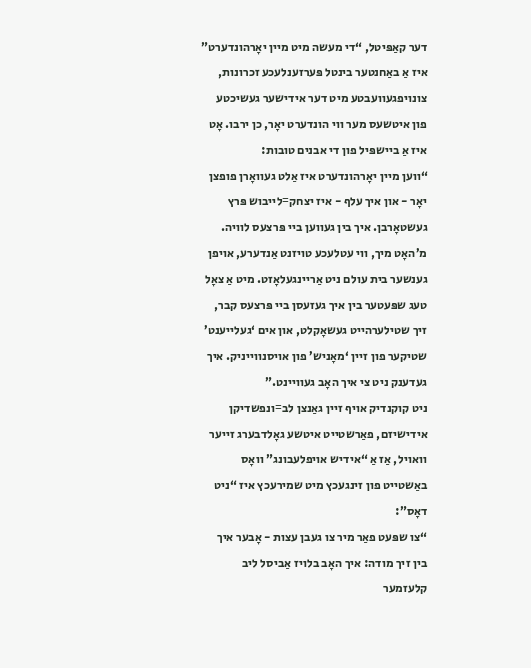דער קאַפּיטל, “די מעשה מיט מיין יאָרהונדערט” איז אַ באַחנטער בינטל פּערזענלעכע זכרונות, צונויפגעוועבטע מיט דער אידישער געשיכטע פון איטשעס מער ווי הונדערט יאָר, כן ירבו. אָט איז אַ ביישפּיל פון די אבנים טובות:
“ווען מיין יאָרהונדערט איז אַלט געוואָרן פופצן יאָר - און איך עלף - איז יצחק=לייבוש פּרץ געשטאָרבן. איך בין געווען ביי פּרצעס לוויה. מ’האָט מיך, ווי עטלעכע טויזנט אַנדערע, אויפן גענשער בית עולם ניט אַריינגעלאָזט. מיט אַ צאָל טעג שפּעטער בין איך געזעסן ביי פּרצעס קבר, זיך שטילערהייט געשאָקלט, און אים ‘געלייענט’ שטיקער פון זיין ‘מאָניש’ פון אויסנווייניק. איך געדענק ניט צי איך האָב געוויינט.”
ניט קוקנדיק אויף זיין גאַנצן לב=ונפשדיקן אידישיזם, פאַרשטייט איטשע גאָלדבערג זייער וואויל, אַז אַ “אידיש אויפלעבונג” וואָס באַשטייט פון זינגעכץ מיט שמירעכץ איז “ניט דאָס”:
“צו שפּעט פאַר מיר צו געבן עצות - אָבער איך בין זיך מודה: איך האָב בלויז אַביסל ליב קלעזמער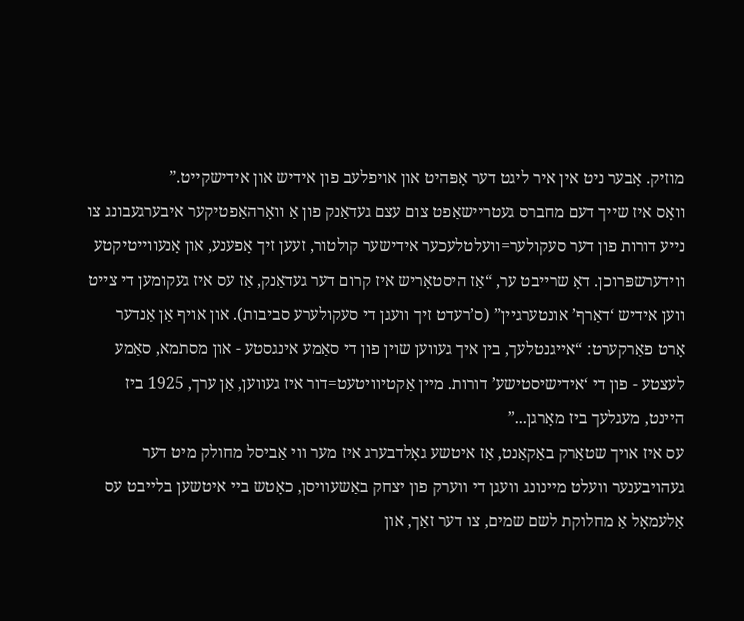מוזיק. אָבער ניט אין איר ליגט דער אָפּהיט און אויפלעב פון אידיש און אידישקייט.”
וואָס איז שייך דעם מחברס געטריישאַפט צום עצם געדאַנק פון אַ וואָרהאַפטיקער איבערגעבונג צו נייע דורות פון דער סעקולער=וועלטלעכער אידישער קולטור, זעען זיך אָפענע, און אָנעווייטיקטע ווידערשפּרוכן. דאָ שרייבט ער, “אַז היסטאָריש איז קרום דער געדאַנק, אַז עס איז געקומען די צייט ווען אידיש ‘דאַרף’ אונטערגיין” (ס’רעדט זיך וועגן די סעקולערע סביבות). און אויף אַן אַנדער אָרט פאַרקערט: “אייגנטלעך, בין איך געווען שוין פון די סאַמע אינגסטע - און מסתמא, סאַמע לעצטע - פון די ‘אידישיסטישע’ דורות. מיין אַקטיוויטעט=דור איז געווען, אַן ערך, 1925 ביז היינט, מעגלעך ביז מאָרגן...”
עס איז אויך שטאַרק באַקאַנט, אַז איטשע גאָלדבערג איז מער ווי אַביסל מחולק מיט דער געהויבענער וועלט מיינונג וועגן די ווערק פון יצחק באַשעוויסן, כאָטש ביי איטשען בלייבט עס אַלעמאָל אַ מחלוקת לשם שמים, צו דער זאַך, און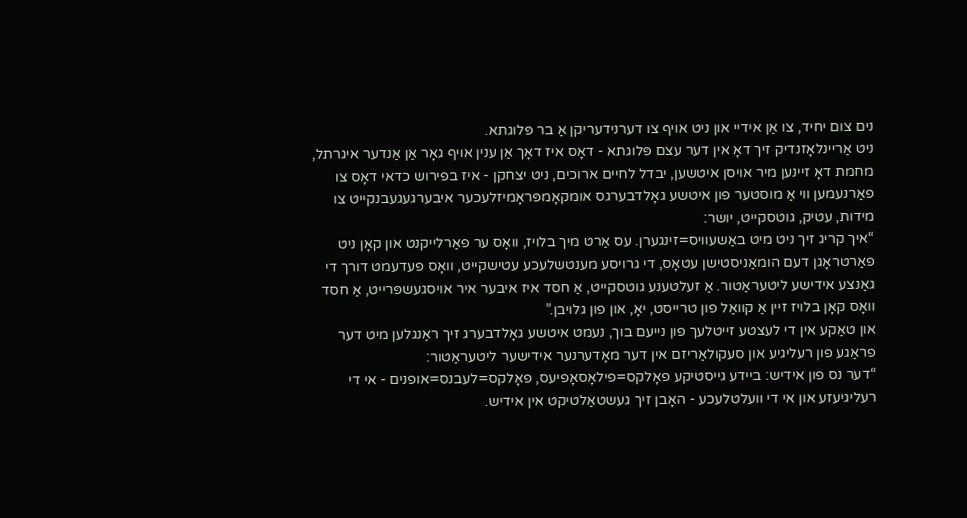נים צום יחיד, צו אַן אידיי און ניט אויף צו דערנידעריקן אַ בר פּלוגתא.
ניט אַריינלאָזנדיק זיך דאָ אין דער עצם פּלוגתא - דאָס איז דאָך אַן ענין אויף גאָר אַן אַנדער איגרתל, מחמת דאָ זיינען מיר אויסן איטשען, יבדל לחיים ארוכים, ניט יצחקן - איז בפירוש כדאי דאָס צו פאַרנעמען ווי אַ מוסטער פון איטשע גאָלדבערגס אומקאָמפּראָמיזלעכער איבערגעגעבנקייט צו מידות, עטיק, גוטסקייט, יושר:
“איך קריג זיך ניט מיט באַשעוויס=זינגערן. עס אַרט מיך בלויז, וואָס ער פאַרלייקנט און קאָן ניט פאַרטראָגן דעם הומאַניסטישן עטאָס, די גרויסע מענטשלעכע עטישקייט, וואָס פעדעמט דורך די גאַנצע אידישע ליטעראַטור. אַ זעלטענע גוטסקייט, אַ חסד איז איבער איר אויסגעשפּרייט, אַ חסד וואָס קאָן בלויז זיין אַ קוואַל פון טרייסט, יאָ, און פון גלויבן.”
און טאַקע אין די לעצטע זייטלעך פון נייעם בוך, נעמט איטשע גאָלדבערג זיך ראַנגלען מיט דער פראַגע פון רעליגיע און סעקולאַריזם אין דער מאָדערנער אידישער ליטעראַטור:
“דער נס פון אידיש: ביידע גייסטיקע פאָלקס=פילאָסאָפיעס, פאָלקס=לעבנס=אופנים - אי די רעליגיעזע און אי די וועלטלעכע - האָבן זיך געשטאַלטיקט אין אידיש.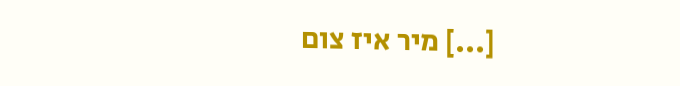[...] מיר איז צום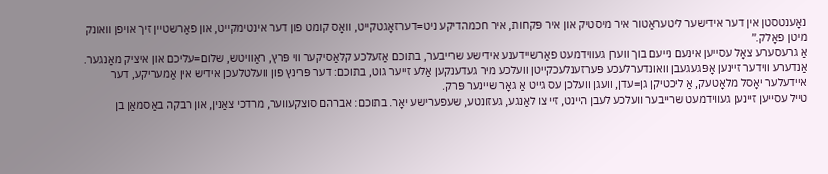נאָענטסטן אין דער אידישער ליטעראַטור איר מיסטיק און איר פּקחות, איר חכמהדיקע ניט=דערזאָגטקייט, וואָס קומט פון דער אינטימקייט, און פאַרשטיין זיך אויפן וואונק מיטן פאָלק.”
אַ גרעסערע צאָל עסייען אינעם נייעם בוך ווערן געווידמעט פאַרשיידענע אידישע שרייבער, בתוכם אַזעלכע קלאַסיקער ווי פּרץ, ראַוויטש, שלום=עליכם און איציק מאַנגער. אַנדערע ווידער זיינען אָפּגעגעבן וואונדערלעכע פּערזענלעכקייטן וועלכע מיר געדענקען אַלע זייער גוט, בתוכם: דער פּרינץ פון וועלטלעכן אידיש אין אַמעריקע, דער איידעלער יאָסל מלאָטעק, אַ ליכטיקן גן=עדן, וועגן וועלכן עס גייט אַ גאָר שיינער פּרק.
טייל עסייען זיינען געווידמעט שרייבער וועלכע לעבן היינט, זיי צו לאַנגע, געזונטע, שעפערישע יאָר. בתוכם: אברהם סוצקעווער, מרדכי צאַנין, און רבקה באַסמאַן בן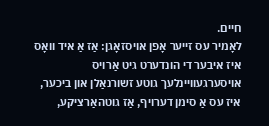חיים.
לאָמיר עס זייער אָפן אויסזאָגן: אַז אַ איד וואָס איז איבער די הונדערט גיט אַרויס אויסערגעוויינלעך גוטע זשורנאַלן און ביכער, איז עס אַ סימן דערויף, אַז גוטהאַרציקע,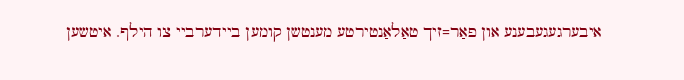איבערגעגעבענע און פאַר=זיך טאַלאַנטירטע מענטשן קומען ביידערביי צו הילף. איטשען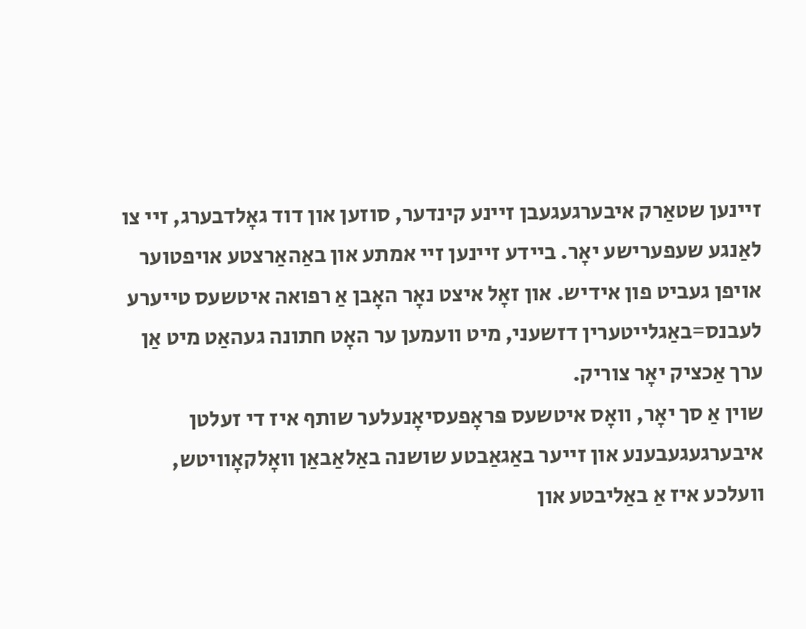זיינען שטאַרק איבערגעגעבן זיינע קינדער, סוזען און דוד גאָלדבערג, זיי צו לאַנגע שעפערישע יאָר. ביידע זיינען זיי אמתע און באַהאַרצטע אויפטוער אויפן געביט פון אידיש. און זאָל איצט נאָר האָבן אַ רפואה איטשעס טייערע לעבנס=באַגלייטערין דזשעני, מיט וועמען ער האָט חתונה געהאַט מיט אַן ערך אַכציק יאָר צוריק.
שוין אַ סך יאָר, וואָס איטשעס פּראָפעסיאָנעלער שותף איז די זעלטן איבערגעגעבענע און זייער באַגאַבטע שושנה באַלאַבאַן וואָלקאָוויטש, וועלכע איז אַ באַליבטע און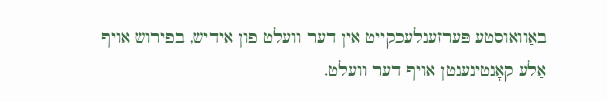באַוואוסטע פּערזענלעכקייט אין דער וועלט פון אידיש, בפירוש אויף אַלע קאָנטינענטן אויף דער וועלט.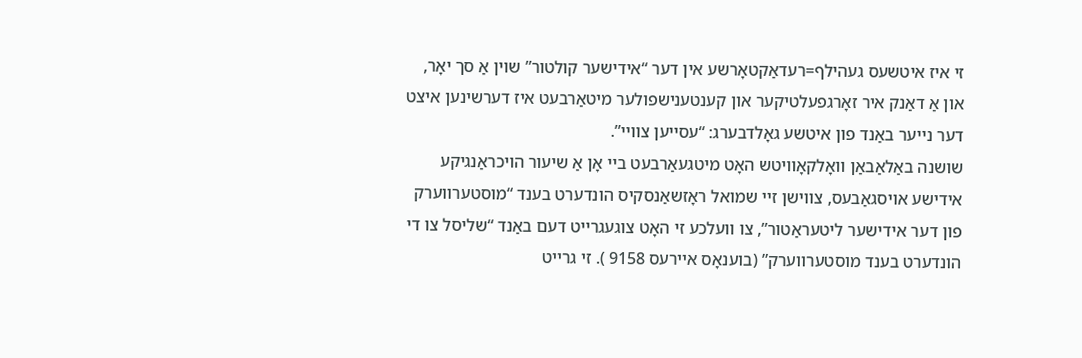זי איז איטשעס געהילף=רעדאַקטאָרשע אין דער “אידישער קולטור” שוין אַ סך יאָר, און אַ דאַנק איר זאָרגפעלטיקער און קענטענישפולער מיטאַרבעט איז דערשינען איצט דער נייער באַנד פון איטשע גאָלדבערג: “עסייען צוויי”.
שושנה באַלאַבאַן וואָלקאָוויטש האָט מיטגעאַרבעט ביי אָן אַ שיעור הויכראַנגיקע אידישע אויסגאַבעס, צווישן זיי שמואל ראָזשאַנסקיס הונדערט בענד “מוסטערווערק פון דער אידישער ליטעראַטור”, צו וועלכע זי האָט צוגעגרייט דעם באַנד “שליסל צו די הונדערט בענד מוסטערווערק” (בוענאָס איירעס 9158 ). זי גרייט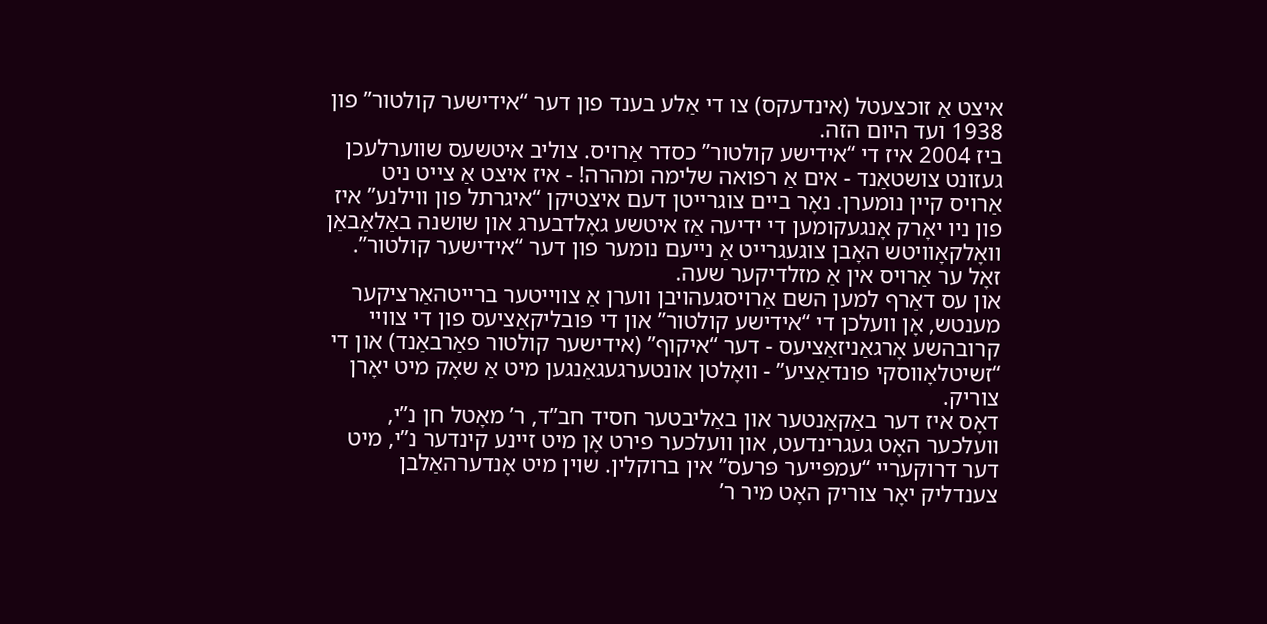איצט אַ זוכצעטל (אינדעקס) צו די אַלע בענד פון דער “אידישער קולטור” פון 1938 ועד היום הזה.
ביז 2004 איז די “אידישע קולטור” כסדר אַרויס. צוליב איטשעס שווערלעכן געזונט צושטאַנד - אים אַ רפואה שלימה ומהרה! - איז איצט אַ צייט ניט אַרויס קיין נומערן. נאָר ביים צוגרייטן דעם איצטיקן “איגרתל פון ווילנע” איז פון ניו יאָרק אָנגעקומען די ידיעה אַז איטשע גאָלדבערג און שושנה באַלאַבאַן וואָלקאָוויטש האָבן צוגעגרייט אַ נייעם נומער פון דער “אידישער קולטור”. זאָל ער אַרויס אין אַ מזלדיקער שעה.
און עס דאַרף למען השם אַרויסגעהויבן ווערן אַ צווייטער ברייטהאַרציקער מענטש, אָן וועלכן די “אידישע קולטור” און די פּובליקאַציעס פון די צוויי קרובהשע אָרגאַניזאַציעס - דער “איקוף” (אידישער קולטור פאַרבאַנד) און די “זשיטלאָווסקי פונדאַציע” - וואָלטן אונטערגעגאַנגען מיט אַ שאָק מיט יאָרן צוריק.
דאָס איז דער באַקאַנטער און באַליבטער חסיד חב”ד, ר’ מאָטל חן נ”י, וועלכער האָט געגרינדעט, און וועלכער פירט אָן מיט זיינע קינדער נ”י, מיט דער דרוקעריי “עמפּייער פּרעס” אין ברוקלין. שוין מיט אָנדערהאַלבן צענדליק יאָר צוריק האָט מיר ר’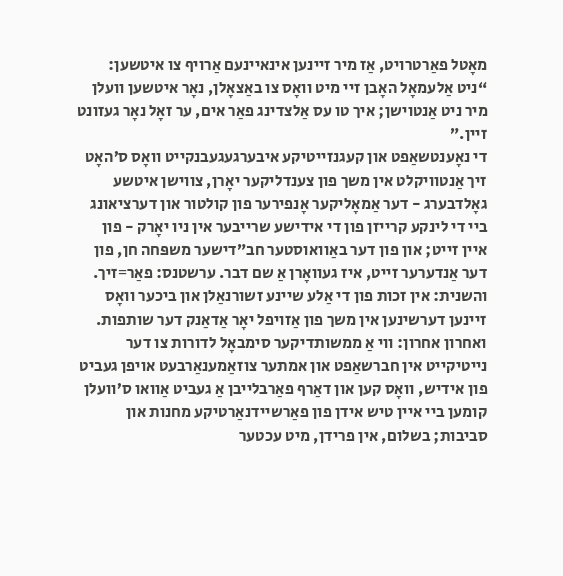מאָטל פאַרטרויט, אַז מיר זיינען אינאיינעם אַרויף צו איטשען: “ניט אַלעמאָל האָבן זיי מיט וואָס צו באַצאָלן, נאָר איטשען וועלן מיר ניט אַנטוישן; איך טו עס אַלצדינג פאַר אים, ער זאָל נאָר געזונט זיין.”
די נאָענטשאַפט און קעגנזייטיקע איבערגעגעבנקייט וואָס ס’האָט זיך אַנטוויקלט אין משך פון צענדליקער יאָרן, צווישן איטשע גאָלדבערג - דער אַמאָליקער אָנפירער פון קולטור און דערציאונג ביי די לינקע קרייזן פון די אידישע שרייבער אין ניו יאָרק - פון איין זייט; און פון דער באַוואוסטער חב”דישער משפּחה חן, פון דער אַנדערער זייט, איז געוואָרן אַ שם דבר. ערשטנס: פאַר=זיך. והשנית: אין זכות פון די אַלע שיינע זשורנאַלן און ביכער וואָס זיינען דערשינען אין משך פון אַזויפל יאָר אַדאַנק דער שותפות. ואחרון אחרון: ווי אַ ממשותדיקער סימבאָל לדורות צו דער נייטיקייט אין חברשאַפט און אמתער צוזאַמענאַרבעט אויפן געביט פון אידיש, וואָס קען און דאַרף פאַרבלייבן אַ געביט אַוואו ס’וועלן קומען ביי איין טיש אידן פון פאַרשיידנאַרטיקע מחנות און סביבות; בשלום, אין פרידן, מיט עכטער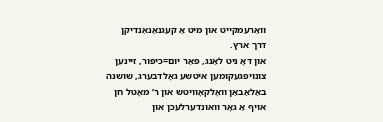וואַרעמקייט און מיט אַ קעגנאַנאַנדיקן דרך ארץ.
און דאָ ניט לאַנג, פאַר יום=כיפּור, זיינען צונויפגעקומען איטשע גאָלדבערג, שושנה באַלאַבאַן וואָלקאָוויטש און ר’ מאָטל חן אויף אַ גאָר וואונדערלעכן און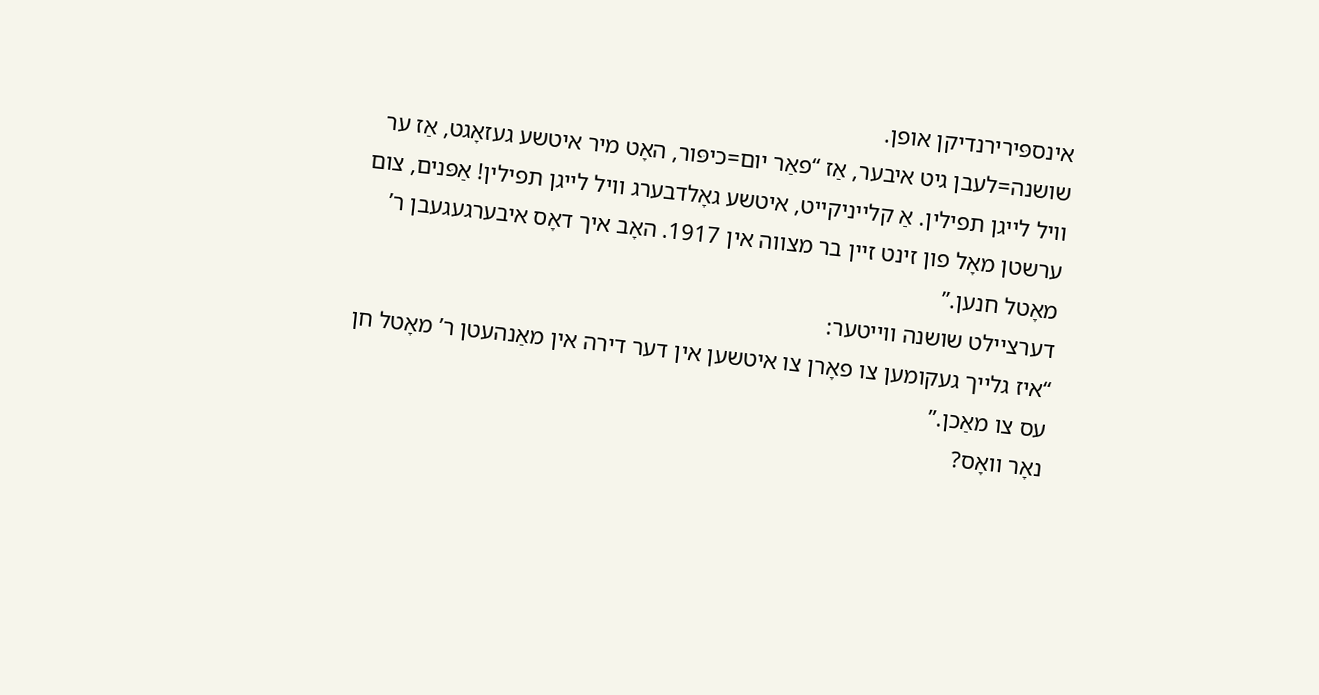אינספּירירנדיקן אופן.
שושנה=לעבן גיט איבער, אַז “פאַר יום=כיפּור, האָט מיר איטשע געזאָגט, אַז ער וויל לייגן תפילין. אַ קלייניקייט, איטשע גאָלדבערג וויל לייגן תפילין! אַפּנים, צום ערשטן מאָל פון זינט זיין בר מצווה אין 1917. האָב איך דאָס איבערגעגעבן ר’ מאָטל חנען.”
דערציילט שושנה ווייטער:
“איז גלייך געקומען צו פאָרן צו איטשען אין דער דירה אין מאַנהעטן ר’ מאָטל חן עס צו מאַכן.”
נאָר וואָס?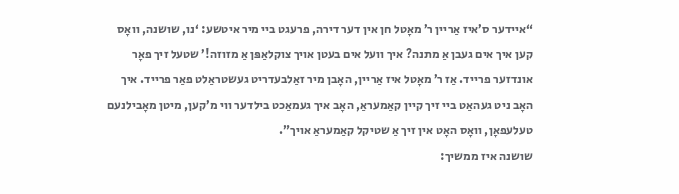“איידער ס’איז אַריין ר’ מאָטל חן אין דער דירה, פרעגט ביי מיר איטשע: ‘נו, שושנה, וואָס קען איך אים געבן אַ מתנה? איך וועל אים בעטן אויך צוקלאַפּן אַ מזוזה!’ שטעל זיך פאָר אונדזער פרייד. אַז ר’ מאָטל איז אַריין, האָבן מיר זאַלבעדריט געשטראַלט פאַר פרייד. איך האָב ניט געהאַט ביי זיך קיין קאַמעראַ, האָב איך געמאַכט בילדער ווי מ’קען, מיטן מאָבילנעם טעלעפאָן, וואָס האָט אין זיך אַ שטיקל קאַמעראַ אויך”.
שושנה איז ממשיך: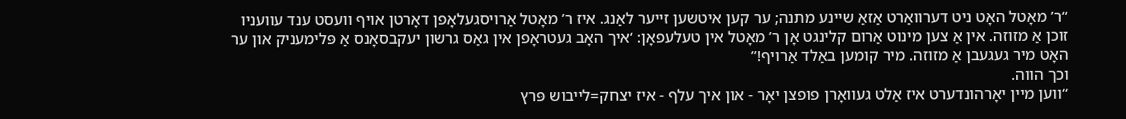“ר’ מאָטל האָט ניט דערוואַרט אַזאַ שיינע מתנה; ער קען איטשען זייער לאַנג. איז ר’ מאָטל אַרויסגעלאָפן דאָרטן אויף וועסט ענד עוועניו זוכן אַ מזוזה. אין אַ צען מינוט אַרום קלינגט אָן ר’ מאָטל אין טעלעפאָן: ‘איך האָב געטראָפן אין גאַס גרשון יעקבסאָנס אַ פּלימעניק און ער האָט מיר געגעבן אַ מזוזה. מיר קומען באַלד אַרויף!”
וכך הווה.
“ווען מיין יאָרהונדערט איז אַלט געוואָרן פופצן יאָר - און איך עלף - איז יצחק=לייבוש פּרץ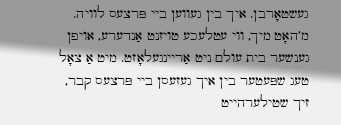געשטאָרבן. איך בין געווען ביי פּרצעס לוויה. מ’האָט מיך, ווי עטלעכע טויזנט אַנדערע, אויפן גענשער בית עולם ניט אַריינגעלאָזט. מיט אַ צאָל טעג שפּעטער בין איך געזעסן ביי פּרצעס קבר, זיך שטילערהייט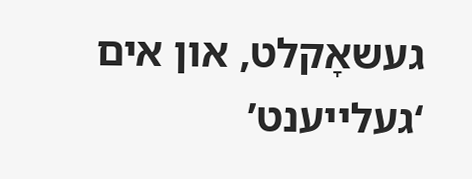געשאָקלט, און אים ‘געלייענט’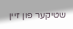שטיקער פון זיין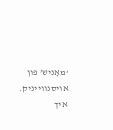‘מאָניש’ פון אויסנווייניק. איך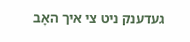געדענק ניט צי איך האָב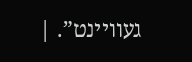געוויינט”. |